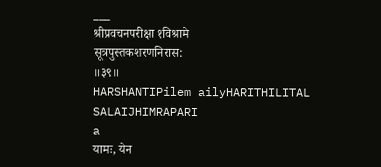___
श्रीप्रवचनपरीक्षा १विश्रामे
सूत्रपुस्तकशरणनिरास:
॥३९॥
HARSHANTIPilem ailyHARITHILITAL SALAIJHIMRAPARI
a
यामः, येन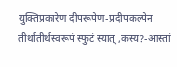युक्तिप्रकारेण दीपरूपेण-प्रदीपकल्पेन तीर्थातीर्थस्वरूपं स्फुटं स्यात् ,कस्य?-आस्तां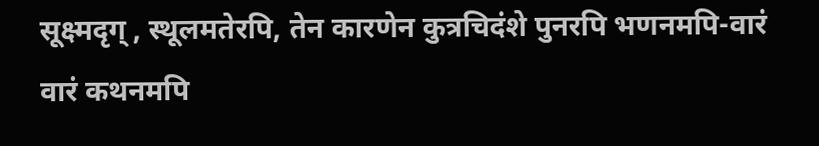सूक्ष्मदृग् , स्थूलमतेरपि, तेन कारणेन कुत्रचिदंशे पुनरपि भणनमपि-वारं वारं कथनमपि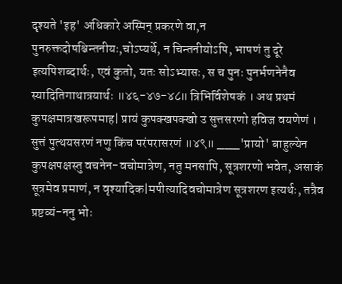दृश्यते 'इह' अधिकारे अस्मिन् प्रकरणे वा,न पुनरुक्तदोषश्चिन्तनीयः,चोऽप्यर्थे, न चिन्तनीयोऽपि, भाषणं तु दूरे इत्यपिशब्दार्थः, एवं कुतो, यतः सोऽभ्यासः, स च पुनः पुनर्भणनेनैव स्यादितिगाथात्रयार्थः ॥४६-४७-४८॥ त्रिभिर्विशेषकं । अथ प्रथमं कुपक्षमात्रखरूपमाह| प्रायं कुपक्खपक्खो उ सुत्तसरणो हविज वयणेणं । सुत्तं पुत्थयसरणं नणु किंच परंपरासरणं ॥४९॥ ___'प्रायो' बाहुल्येन कुपक्षपक्षस्तु वचनेन-वचोमात्रेण, नतु मनसापि, सूत्रशरणो भवेत, असाकं सूत्रमेव प्रमाणं, न वृश्यादिक|मपीत्यादिवचोमात्रेण सूत्रशरण इत्यर्थः, तत्रैव प्रष्टव्यं-ननु भोः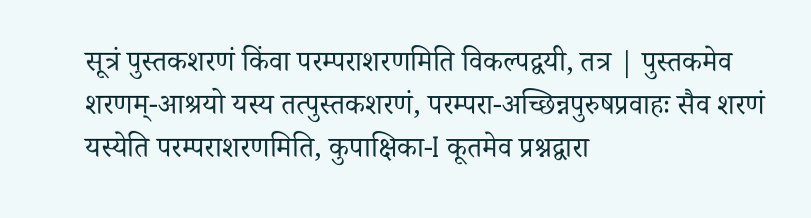सूत्रं पुस्तकशरणं किंवा परम्पराशरणमिति विकल्पद्वयी, तत्र | पुस्तकमेव शरणम्-आश्रयो यस्य तत्पुस्तकशरणं, परम्परा-अच्छिन्नपुरुषप्रवाहः सैव शरणं यस्येति परम्पराशरणमिति, कुपाक्षिका-I कूतमेव प्रश्नद्वारा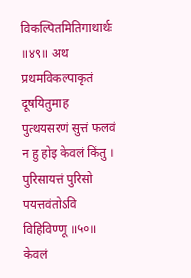विकल्पितमितिगाथार्थः ॥४९॥ अथ प्रथमविकल्पाकृतं दूषयितुमाह
पुत्थयसरणं सुत्तं फलवं न हु होइ केवलं किंतु । पुरिसायत्तं पुरिसो पयत्तवंतोऽवि विहिविण्णू ॥५०॥
केवलं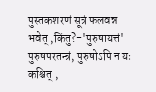पुस्तकशरणं सूत्रं फलवन्न भवेत् ,किंतु?-'पुरुषायत्तं' पुरुषपरतन्त्रं, पुरुषोऽपि न यः कश्चित् ,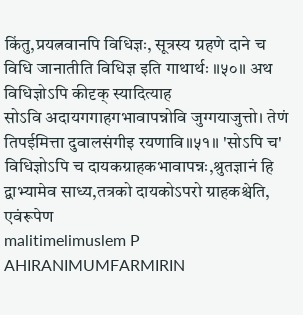किंतु,प्रयत्नवानपि विधिज्ञः, सूत्रस्य ग्रहणे दाने च विधि जानातीति विधिज्ञ इति गाथार्थः ॥५०॥ अथ विधिज्ञोऽपि कीदृक् स्यादित्याह
सोऽवि अदायगगाहगभावापन्नोवि जुग्गयाजुत्तो। तेणं तिपईमित्ता दुवालसंगीइ रयणावि॥५१॥ 'सोऽपि च' विधिज्ञोऽपि च दायकग्राहकभावापन्नः,श्रुतज्ञानं हि द्वाभ्यामेव साध्य,तत्रको दायकोऽपरो ग्राहकश्चेति, एवंरूपेण
malitimelimuslem P AHIRANIMUMFARMIRIN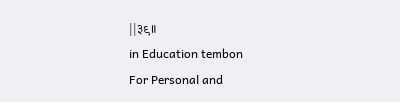||३९॥
in Education tembon
For Personal and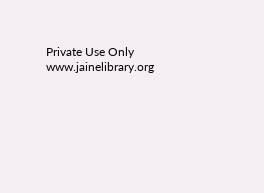Private Use Only
www.jainelibrary.org